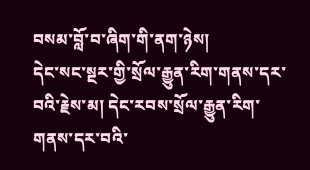བསམ་བློ་བ་ཞིག་གི་ནག་ཉེས།
དེང་སང་སྔར་གྱི་སྲོལ་རྒྱུན་རིག་གནས་དར་བའི་རྗེས་མ། དེང་རབས་སྲོལ་རྒྱུན་རིག་གནས་དར་བའི་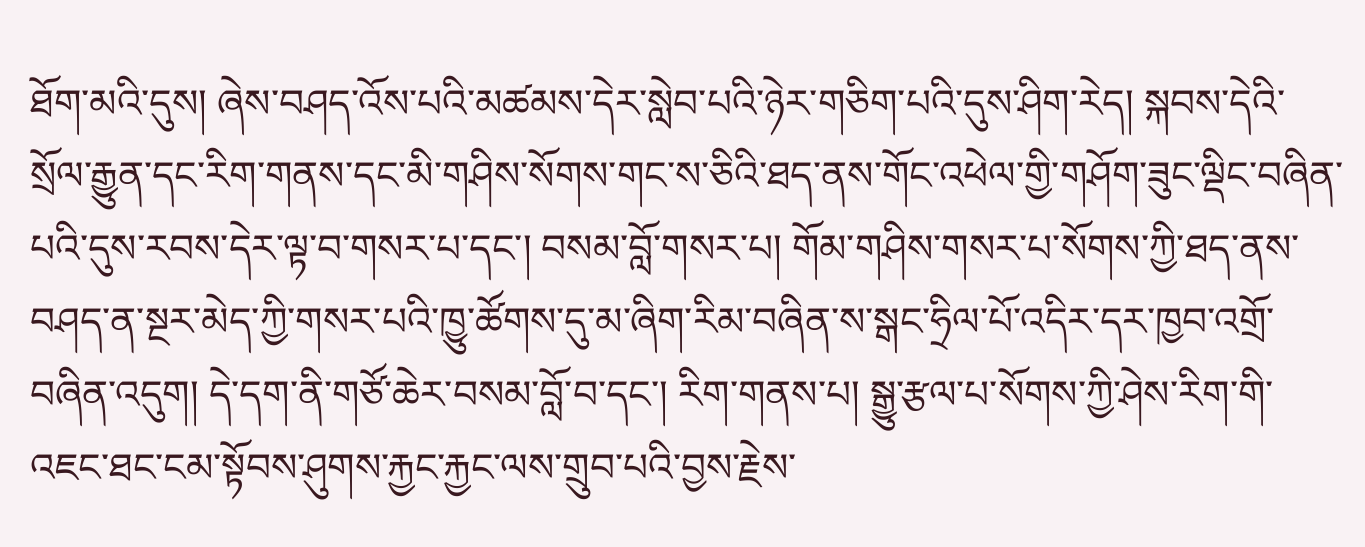ཐོག་མའི་དུས། ཞེས་བཤད་འོས་པའི་མཚམས་དེར་སླེབ་པའི་ཉེར་གཅིག་པའི་དུས་ཤིག་རེད། སྐབས་དེའི་སྲོལ་རྒྱུན་དང་རིག་གནས་དང་མི་གཤིས་སོགས་གང་ས་ཅིའི་ཐད་ནས་གོང་འཕེལ་གྱི་གཤོག་ཟུང་ལྡིང་བཞིན་པའི་དུས་རབས་དེར་ལྟ་བ་གསར་པ་དང་། བསམ་བློ་གསར་པ། གོམ་གཤིས་གསར་པ་སོགས་ཀྱི་ཐད་ནས་བཤད་ན་སྔར་མེད་ཀྱི་གསར་པའི་ཁྱུ་ཚོགས་དུ་མ་ཞིག་རིམ་བཞིན་ས་སྒང་ཧྲིལ་པོ་འདིར་དར་ཁྱབ་འགྲོ་བཞིན་འདུག། དེ་དག་ནི་གཙོ་ཆེར་བསམ་བློ་བ་དང་། རིག་གནས་པ། སྒྱུ་རྩལ་པ་སོགས་ཀྱི་ཤེས་རིག་གི་འཇང་ཐང་ངམ་སྟོབས་ཤུགས་རྐྱང་རྐྱང་ལས་གྲུབ་པའི་བྱས་རྗེས་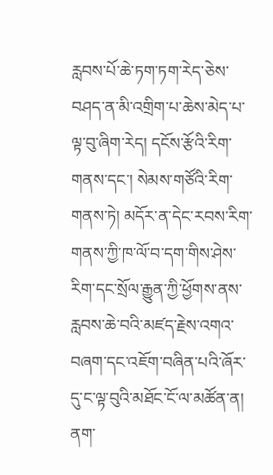རླབས་པོ་ཆེ་ཏག་ཏག་རེད་ཅེས་བཤད་ན་མི་འགྲིག་པ་ཆེས་མེད་པ་ལྟ་བུ་ཞིག་རེད། དངོས་རྩོའི་རིག་གནས་དང་། སེམས་གཙོའི་རིག་གནས་ཏེ། མདོར་ན་དེང་རབས་རིག་གནས་ཀྱི་ཁ་ལོ་བ་དག་གིས་ཤེས་རིག་དང་སྲོལ་རྒྱུན་ཀྱི་ཕྱོགས་ནས་རླབས་ཆེ་བའི་མཛད་རྗེས་འགའ་བཞག་དང་འཇོག་བཞིན་པའི་ཞོར་དུ་ང་ལྟ་བུའི་མཐོང་ངོ་ལ་མཚོན་ན། ནག་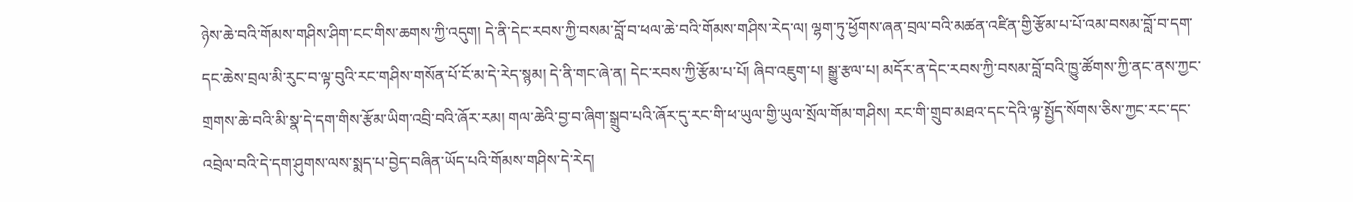ཉེས་ཆེ་བའི་གོམས་གཤིས་ཤིག་ངང་གིས་ཆགས་ཀྱི་འདུག། དེ་ནི་དེང་རབས་ཀྱི་བསམ་བློ་བ་ཕལ་ཆེ་བའི་གོམས་གཤིས་རེད་ལ། ལྷག་ཏུ་ཕྱོགས་ཞན་བྲལ་བའི་མཚན་འཛིན་གྱི་རྩོམ་པ་པོ་འམ་བསམ་བློ་བ་དག་དང་ཆེས་བྲལ་མི་རུང་བ་ལྟ་བུའི་རང་གཤིས་གསོན་པོ་ངོ་མ་དེ་རེད་སྙམ། དེ་ནི་གང་ཞེ་ན། དེང་རབས་ཀྱི་རྩོམ་པ་པོ། ཞིབ་འཇུག་པ། སྒྱུ་རྩལ་པ། མདོར་ན་དེང་རབས་ཀྱི་བསམ་བློ་བའི་ཁྱུ་ཚོགས་ཀྱི་ནང་ནས་ཀྱང་གྲགས་ཆེ་བའི་མི་སྣ་དེ་དག་གིས་རྩོམ་ཡིག་འབྲི་བའི་ཞོར་རམ། གལ་ཆེའི་བྱ་བ་ཞིག་སྒྲུབ་པའི་ཞོར་དུ་རང་གི་ཕ་ཡུལ་གྱི་ཡུལ་སྲོལ་གོམ་གཤིས། རང་གི་གྲུབ་མཐའ་དང་དེའི་ལྟ་སྤྱོད་སོགས་ཅིས་ཀྱང་རང་དང་འབྲེལ་བའི་དེ་དག་ཤུགས་ལས་སྨད་པ་བྱེད་བཞིན་ཡོད་པའི་གོམས་གཤིས་དེ་རེད།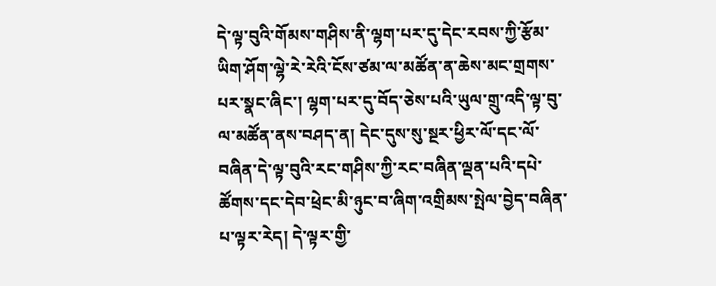དེ་ལྟ་བུའི་གོམས་གཤིས་ནི་ལྷག་པར་དུ་དེང་རབས་ཀྱི་རྩོམ་ཡིག་ཤོག་ལྷེ་རེ་རེའི་ངོས་ཙམ་ལ་མཚོན་ན་ཆེས་མང་གྲགས་པར་སྣང་ཞིང་། ལྷག་པར་དུ་བོད་ཅེས་པའི་ཡུལ་གྲུ་འདི་ལྟ་བུ་ལ་མཚོན་ནས་བཤད་ན། དེང་དུས་སུ་སྔར་ཕྱིར་ལོ་དང་ལོ་བཞིན་དེ་ལྟ་བུའི་རང་གཤིས་ཀྱི་རང་བཞིན་ལྡན་པའི་དཔེ་ཚོགས་དང་དེབ་ཕྲེང་མི་ཉུང་བ་ཞིག་འགྲིམས་སྤེལ་བྱེད་བཞིན་པ་ལྟར་རེད། དེ་ལྟར་གྱི་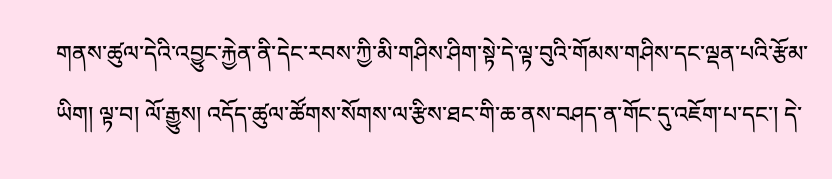གནས་ཚུལ་དེའི་འབྱུང་རྐྱེན་ནི་དེང་རབས་ཀྱི་མི་གཤིས་ཤིག་སྟེ་དེ་ལྟ་བུའི་གོམས་གཤིས་དང་ལྡན་པའི་རྩོམ་ཡིག། ལྟ་བ། ལོ་རྒྱུས། འདོད་ཚུལ་ཚོགས་སོགས་ལ་རྩིས་ཐང་གི་ཆ་ནས་བཤད་ན་གོང་དུ་འཇོག་པ་དང་། དེ་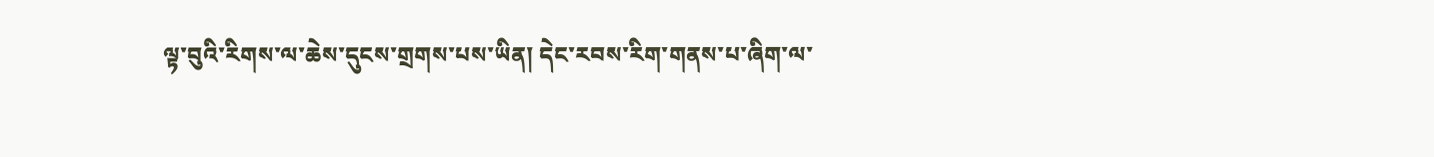ལྟ་བུའི་རིགས་ལ་ཆེས་དུངས་གྲགས་པས་ཡིན། དེང་རབས་རིག་གནས་པ་ཞིག་ལ་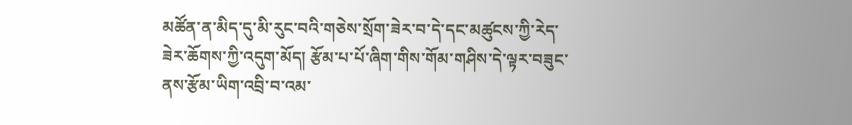མཚོན་ན་མིད་དུ་མི་རུང་བའི་གཅེས་སྲོག་ཟེར་བ་དེ་དང་མཚུངས་ཀྱི་རེད་ཟེར་ཆོགས་ཀྱི་འདུག་མོད། རྩོམ་པ་པོ་ཞིག་གིས་གོམ་གཤིས་དེ་ལྟར་བཟུང་ནས་རྩོམ་ཡིག་འབྲི་བ་འམ་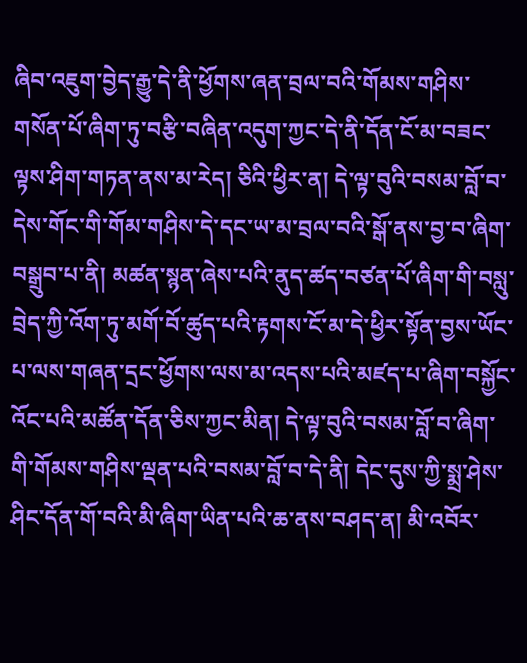ཞིབ་འཇུག་བྱེད་རྒྱུ་དེ་ནི་ཕྱོགས་ཞན་བྲལ་བའི་གོམས་གཤིས་གསོན་པོ་ཞིག་ཏུ་བརྩི་བཞིན་འདུག་ཀྱང་དེ་ནི་དོན་ངོ་མ་བཟང་ལྟས་ཤིག་གཏན་ནས་མ་རེད། ཅིའི་ཕྱིར་ན། དེ་ལྟ་བུའི་བསམ་བློ་བ་དེས་གོང་གི་གོམ་གཤིས་དེ་དང་ཡ་མ་བྲལ་བའི་སྒོ་ནས་བྱ་བ་ཞིག་བསྒྲུབ་པ་ནི། མཚན་སྙན་ཞེས་པའི་ནུད་ཚད་བཙན་པོ་ཞིག་གི་བསླུ་བྲེད་ཀྱི་འོག་ཏུ་མགོ་བོ་ཚུད་པའི་རྟགས་ངོ་མ་དེ་ཕྱིར་སྟོན་བྱས་ཡོང་པ་ལས་གཞན་དྲང་ཕྱོགས་ལས་མ་འདས་པའི་མཛད་པ་ཞིག་བསྐྱོང་འོང་པའི་མཚོན་དོན་ཅིས་ཀྱང་མིན། དེ་ལྟ་བུའི་བསམ་བློ་བ་ཞིག་གི་གོམས་གཤིས་ལྡན་པའི་བསམ་བློ་བ་དེ་ནི། དེང་དུས་ཀྱི་སྨྲ་ཤེས་ཤིང་དོན་གོ་བའི་མི་ཞིག་ཡིན་པའི་ཆ་ནས་བཤད་ན། མི་འབོར་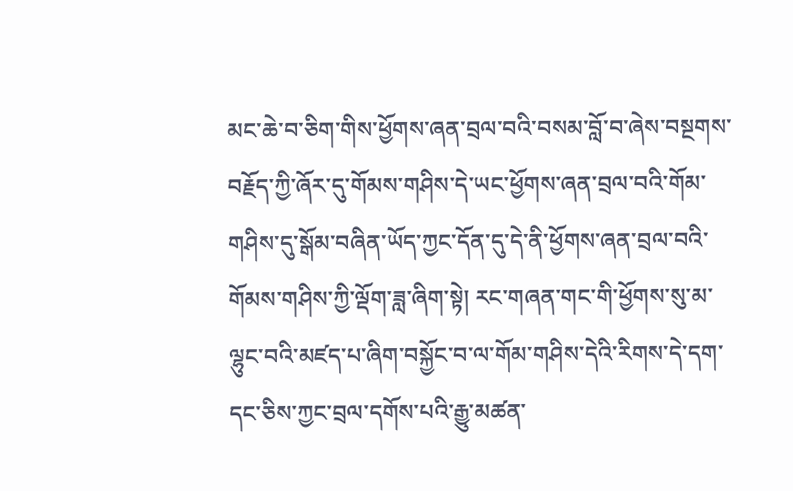མང་ཆེ་བ་ཅིག་གིས་ཕྱོགས་ཞན་བྲལ་བའི་བསམ་བློ་བ་ཞེས་བསྔགས་བརྗོད་ཀྱི་ཞོར་དུ་གོམས་གཤིས་དེ་ཡང་ཕྱོགས་ཞན་བྲལ་བའི་གོམ་གཤིས་དུ་སྒོམ་བཞིན་ཡོད་ཀྱང་དོན་དུ་དེ་ནི་ཕྱོགས་ཞན་བྲལ་བའི་གོམས་གཤིས་ཀྱི་ལྡོག་ཟླ་ཞིག་སྟེ། རང་གཞན་གང་གི་ཕྱོགས་སུ་མ་ལྷུང་བའི་མཛད་པ་ཞིག་བསྐྱོང་བ་ལ་གོམ་གཤིས་དེའི་རིགས་དེ་དག་དང་ཅིས་ཀྱང་བྲལ་དགོས་པའི་རྒྱུ་མཚན་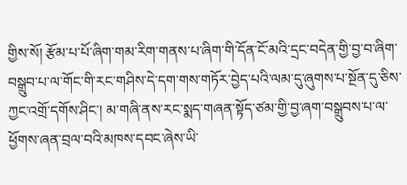གྱིས་སོ། རྩོམ་པ་པོ་ཞིག་གམ་རིག་གནས་པ་ཞིག་གི་དོན་ངོ་མའི་དྲང་བདེན་གྱི་བྱ་བ་ཞིག་བསྒྲུབ་པ་ལ་གོང་གི་རང་གཤིས་དེ་དག་གས་གཏོར་བྱེད་པའི་ལམ་དུ་ཞུགས་པ་སྔོན་དུ་ཅིས་ཀྱང་འགྲོ་དགོས་ཤིང་། མ་གཞི་ནས་རང་སྨད་གཞན་སྟོད་ཙམ་གྱི་བྱ་ཞག་བསྒྲུབས་པ་ལ་ཕྱོགས་ཞན་བྲལ་བའི་མཁས་དབང་ཞེས་ཡི་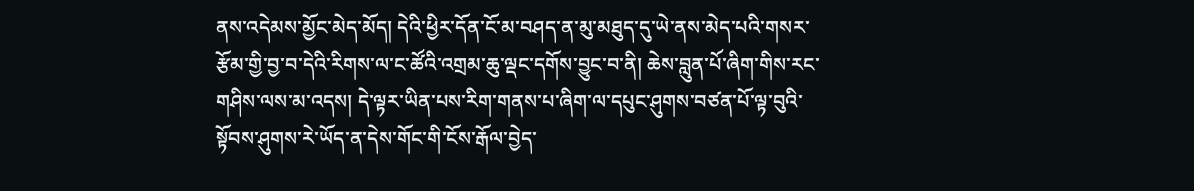ནས་འདེམས་མྱོང་མེད་མོད། དེའི་ཕྱིར་དོན་ངོ་མ་བཤད་ན་མུ་མཐུད་དུ་ཡེ་ནས་མེད་པའི་གསར་རྩོམ་གྱི་བྱ་བ་དེའི་རིགས་ལ་ང་ཚོའི་འགྲམ་ཆུ་ལྡང་དགོས་བྱུང་བ་ནི། ཆེས་བླུན་པོ་ཞིག་གིས་རང་གཤིས་ལས་མ་འདས། དེ་ལྟར་ཡིན་པས་རིག་གནས་པ་ཞིག་ལ་དཔུང་ཤུགས་བཙན་པོ་ལྟ་བུའི་སྟོབས་ཤུགས་རེ་ཡོད་ན་དེས་གོང་གི་ངོས་རྒོལ་བྱེད་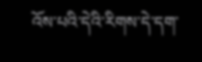འོས་པའི་དེའི་རིགས་དེ་དག་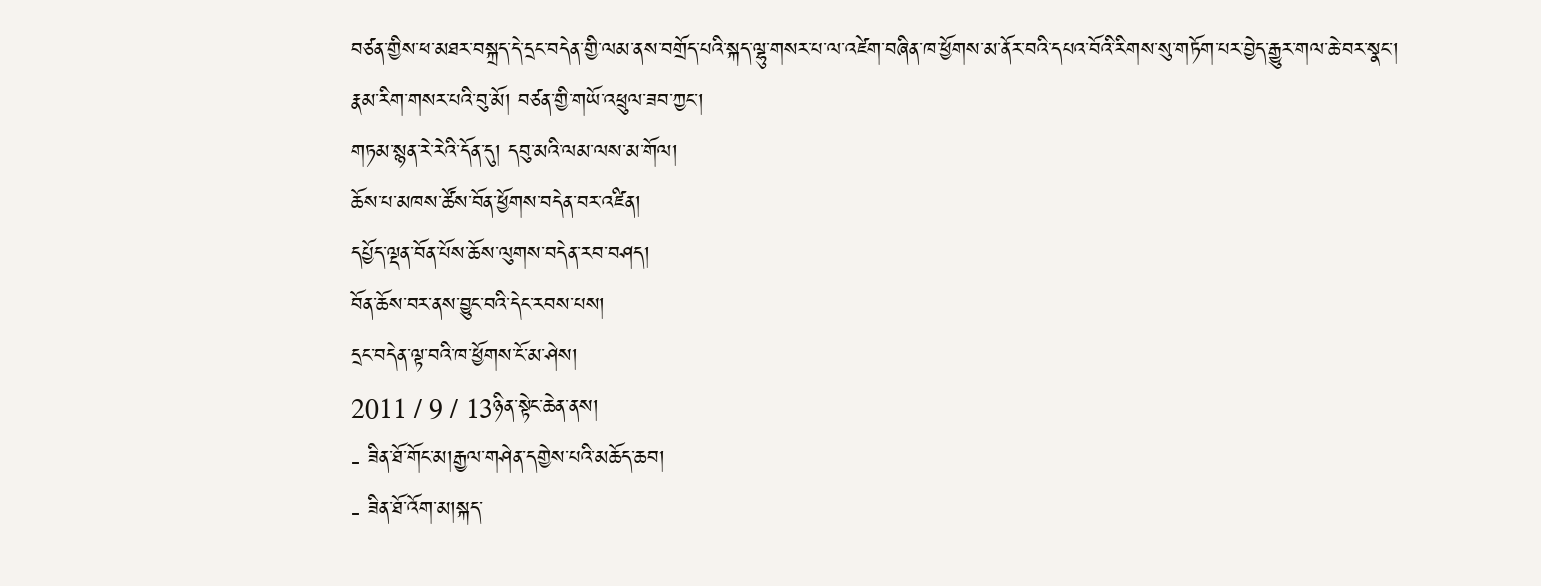བཙན་གྱིས་ཕ་མཐར་བསྐྲད་དེ་དྲང་བདེན་གྱི་ལམ་ནས་བགྲོད་པའི་སྐད་ལྷུ་གསར་པ་ལ་འཛེག་བཞིན་ཁ་ཕྱོགས་མ་ནོར་བའི་དཔའ་བོའི་རིགས་སུ་གཏོག་པར་བྱེད་རྒྱུར་གལ་ཆེ་བར་སྣང་།
རྣམ་རིག་གསར་པའི་བུ་མོ། བཙན་གྱི་གཡོ་འཕྲུལ་ཟབ་ཀྱང་།
གཏམ་སྙན་རེ་རེའི་དོན་དུ། དབུ་མའི་ལམ་ལས་མ་གོལ།
ཆོས་པ་མཁས་ཚོས་བོན་ཕྱོགས་བདེན་བར་འཛིན།
དཔྱོད་ལྡན་བོན་པོས་ཆོས་ལུགས་བདེན་རབ་བཤད།
བོན་ཆོས་བར་ནས་བྱུང་བའི་དེང་རབས་པས།
དྲང་བདེན་ལྟ་བའི་ཁ་ཕྱོགས་ངོ་མ་ཤེས།
2011 / 9 / 13ཉིན་སྟེང་ཆེན་ནས།
- ཟིན་ཐོ་གོང་མ།རྒྱལ་གཤེན་དགྱེས་པའི་མཆོད་ཆབ།
- ཟིན་ཐོ་འོག་མ།སྐད་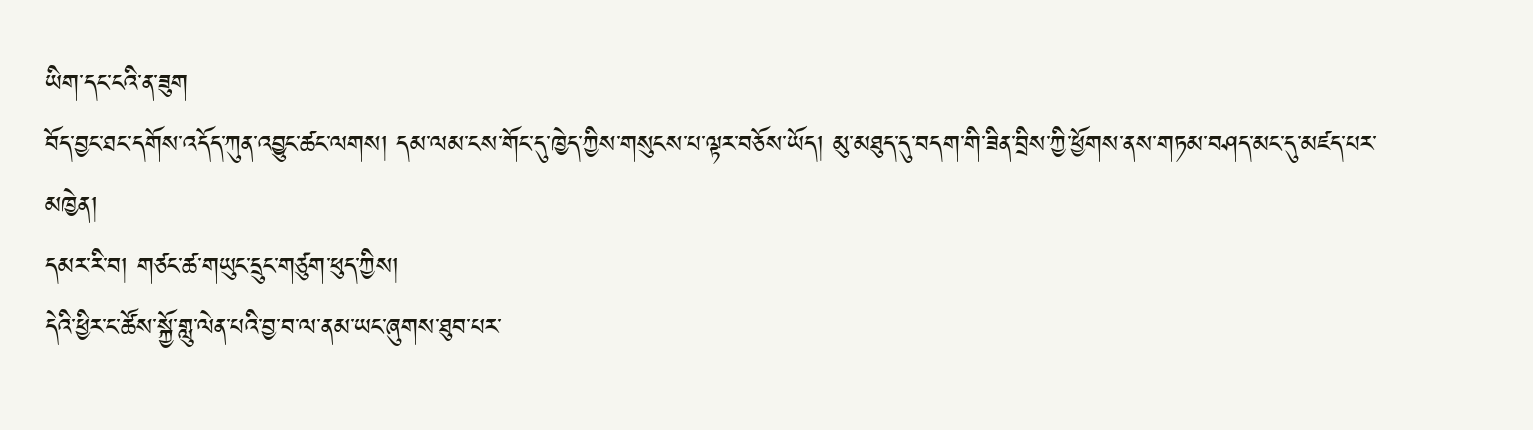ཡིག་དང་ངའི་ན་ཟུག
བོད་བྱང་ཐང་དགོས་འདོད་ཀུན་འབྱུང་ཚང་ལགས། དམ་ལམ་ངས་གོང་དུ་ཁྱེད་ཀྱིས་གསུངས་པ་ལྟར་བཅོས་ཡོད། མུ་མཐུད་དུ་བདག་གི་ཟིན་བྲིས་ཀྱི་ཕྱོགས་ནས་གཏམ་བཤད་མང་དུ་མཛད་པར་མཁྱེན།
དམར་རི་བ། གཙང་ཚ་གཡུང་དྲུང་གཙུག་ཕུད་ཀྱིས།
དེའི་ཕྱིར་ང་ཚོས་སྐྱོ་གླུ་ལེན་པའི་བྱ་བ་ལ་ནམ་ཡང་ཞུགས་ཐུབ་པར་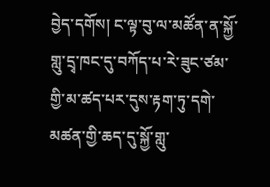བྱེད་དགོས། ང་ལྟ་བུ་ལ་མཚོན་ན་སྐྱོ་གླུ་དྲྭ་ཁང་དུ་བཀོད་པ་རེ་ཟུང་ཙམ་གྱི་མ་ཚད་པར་དུས་རྟག་ཏུ་དགེ་མཚན་གྱི་ཆད་དུ་སྐྱོ་གླུ་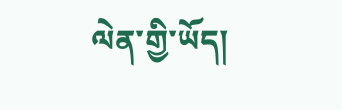ལེན་གྱི་ཡོད།